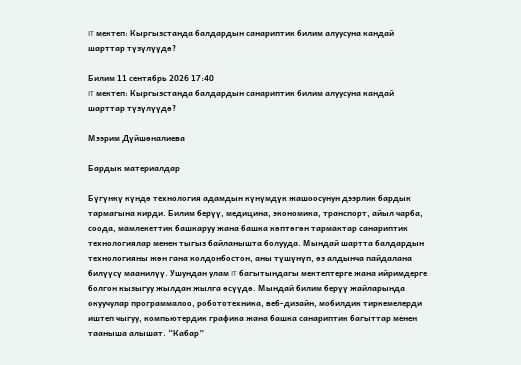IT мектеп: Кыргызстанда балдардын санариптик билим алуусуна кандай шарттар түзүлүүдө?

Билим 11 сентябрь 2026 17:40
IT мектеп: Кыргызстанда балдардын санариптик билим алуусуна кандай шарттар түзүлүүдө?

Мээрим Дүйшөналиева

Бардык материалдар

Бүгүнкү күндө технология адамдын күнүмдүк жашоосунун дээрлик бардык тармагына кирди. Билим берүү, медицина, экономика, транспорт, айыл чарба, соода, мамлекеттик башкаруу жана башка көптөгөн тармактар санариптик технологиялар менен тыгыз байланышта болууда. Мындай шартта балдардын технологияны жөн гана колдонбостон, аны түшүнүп, өз алдынча пайдалана билүүсү маанилүү. Ушундан улам IT багытындагы мектептерге жана ийримдерге болгон кызыгуу жылдан жылга өсүүдө. Мындай билим берүү жайларында окуучулар программалоо, робототехника, веб-дизайн, мобилдик тиркемелерди иштеп чыгуу, компьютердик графика жана башка санариптик багыттар менен тааныша алышат. “Кабар”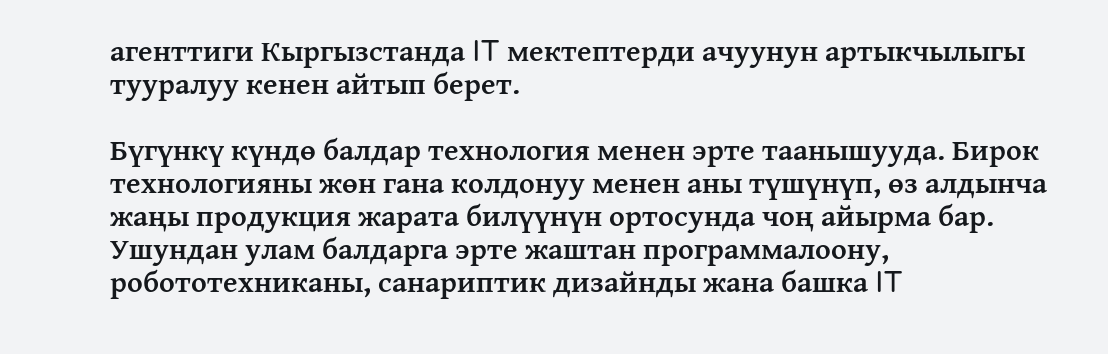агенттиги Кыргызстанда IT мектептерди ачуунун артыкчылыгы тууралуу кенен айтып берет.

Бүгүнкү күндө балдар технология менен эрте таанышууда. Бирок технологияны жөн гана колдонуу менен аны түшүнүп, өз алдынча жаңы продукция жарата билүүнүн ортосунда чоң айырма бар. Ушундан улам балдарга эрте жаштан программалоону, робототехниканы, санариптик дизайнды жана башка IT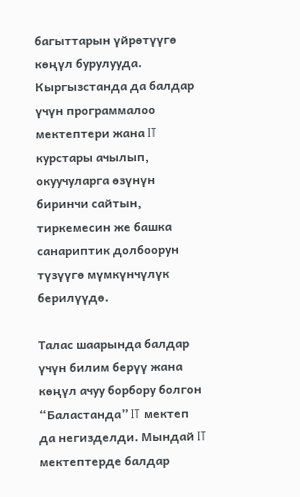багыттарын үйрөтүүгө көңүл бурулууда. Кыргызстанда да балдар үчүн программалоо мектептери жана IT курстары ачылып, окуучуларга өзүнүн биринчи сайтын, тиркемесин же башка санариптик долбоорун түзүүгө мүмкүнчүлүк берилүүдө.

Талас шаарында балдар үчүн билим берүү жана көңүл ачуу борбору болгон “Баластанда” IT мектеп да негизделди. Мындай IT мектептерде балдар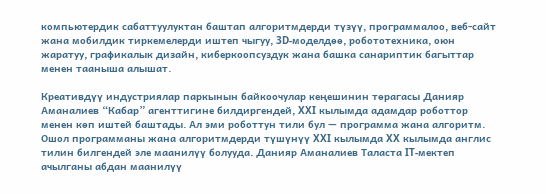компьютердик сабаттуулуктан баштап алгоритмдерди түзүү, программалоо, веб-сайт жана мобилдик тиркемелерди иштеп чыгуу, 3D-моделдөө, робототехника, оюн жаратуу, графикалык дизайн, киберкоопсуздук жана башка санариптик багыттар менен тааныша алышат.

Креативдүү индустриялар паркынын байкоочулар кеңешинин төрагасы Данияр Аманалиев “Кабар” агенттигине билдиргендей, XXI кылымда адамдар роботтор менен көп иштей баштады. Ал эми роботтун тили бул — программа жана алгоритм. Ошол программаны жана алгоритмдерди түшүнүү XXI кылымда XX кылымда англис тилин билгендей эле маанилүү болууда. Данияр Аманалиев Таласта IT-мектеп ачылганы абдан маанилүү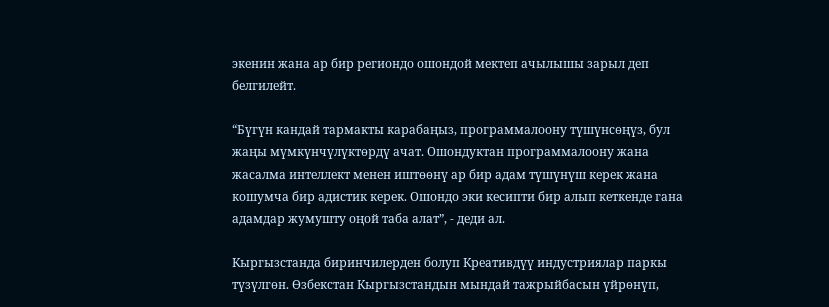экенин жана ар бир региондо ошондой мектеп ачылышы зарыл деп белгилейт.

“Бүгүн кандай тармакты карабаңыз, программалоону түшүнсөңүз, бул жаңы мүмкүнчүлүктөрдү ачат. Ошондуктан программалоону жана жасалма интеллект менен иштөөнү ар бир адам түшүнүш керек жана кошумча бир адистик керек. Ошондо эки кесипти бир алып кеткенде гана адамдар жумушту оңой таба алат”, - деди ал.

Кыргызстанда биринчилерден болуп Креативдүү индустриялар паркы түзүлгөн. Өзбекстан Кыргызстандын мындай тажрыйбасын үйрөнүп,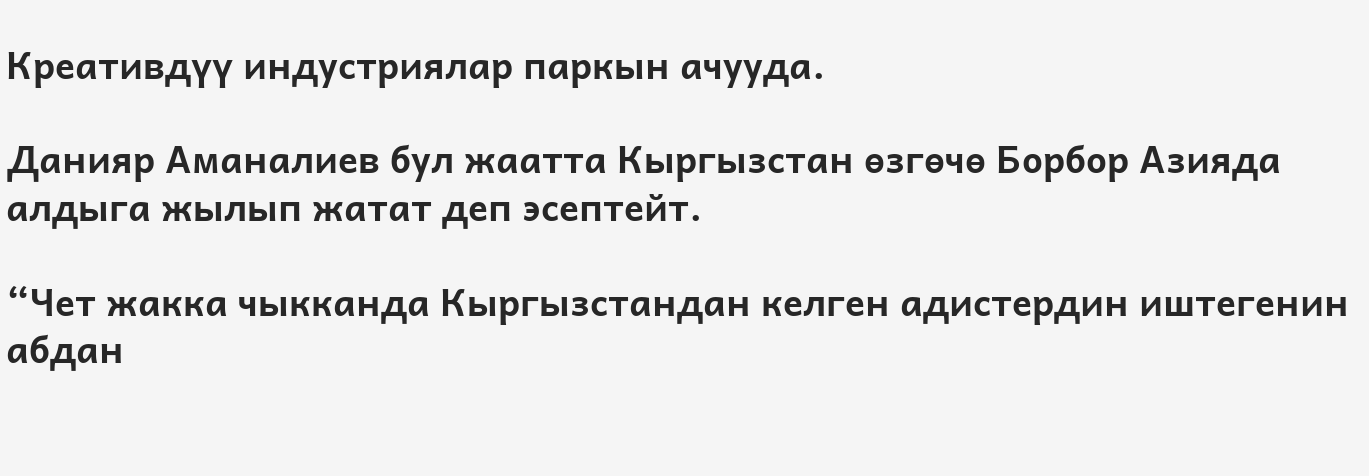Креативдүү индустриялар паркын ачууда.

Данияр Аманалиев бул жаатта Кыргызстан өзгөчө Борбор Азияда алдыга жылып жатат деп эсептейт.

“Чет жакка чыкканда Кыргызстандан келген адистердин иштегенин абдан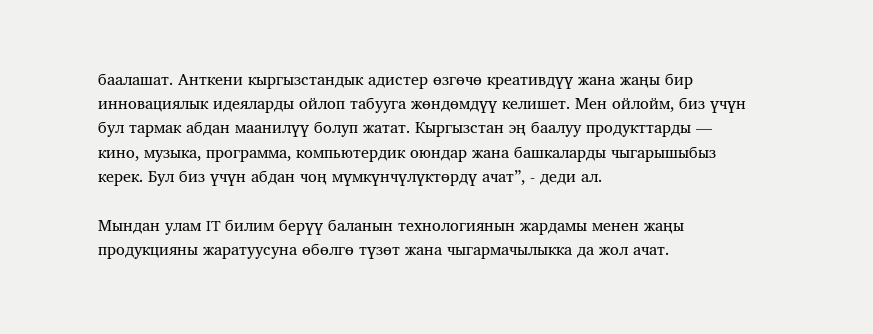баалашат. Анткени кыргызстандык адистер өзгөчө креативдүү жана жаңы бир инновациялык идеяларды ойлоп табууга жөндөмдүү келишет. Мен ойлойм, биз үчүн бул тармак абдан маанилүү болуп жатат. Кыргызстан эң баалуу продукттарды — кино, музыка, программа, компьютердик оюндар жана башкаларды чыгарышыбыз керек. Бул биз үчүн абдан чоң мүмкүнчүлүктөрдү ачат”, - деди ал.

Мындан улам IT билим берүү баланын технологиянын жардамы менен жаңы продукцияны жаратуусуна өбөлгө түзөт жана чыгармачылыкка да жол ачат.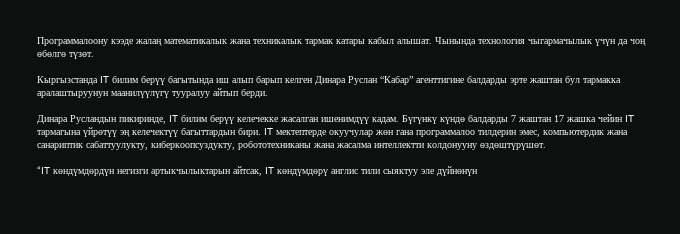Программалоону кээде жалаң математикалык жана техникалык тармак катары кабыл алышат. Чынында технология чыгармачылык үчүн да чоң өбөлгө түзөт.

Кыргызстанда IT билим берүү багытында иш алып барып келген Динара Руслан “Кабар” агенттигине балдарды эрте жаштан бул тармакка аралаштыруунун маанилүүлүгү тууралуу айтып берди.

Динара Русландын пикиринде, IT билим берүү келечекке жасалган ишенимдүү кадам. Бүгүнкү күндө балдарды 7 жаштан 17 жашка чейин IT тармагына үйрөтүү эң келечектүү багыттардын бири. IT мектептерде окуучулар жөн гана программалоо тилдерин эмес, компьютердик жана санариптик сабаттуулукту, киберкоопсуздукту, робототехниканы жана жасалма интеллектти колдонууну өздөштүрүшөт.

“IT көндүмдөрдүн негизги артыкчылыктарын айтсак, IT көндүмдөрү англис тили сыяктуу эле дүйнөнүн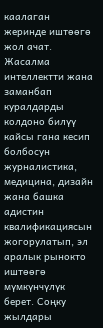каалаган жеринде иштөөгө жол ачат. Жасалма интеллектти жана заманбап куралдарды колдоно билүү кайсы гана кесип болбосун журналистика, медицина, дизайн жана башка адистин квалификациясын жогорулатып, эл аралык рынокто иштөөгө мүмкүнчүлүк берет. Соңку жылдары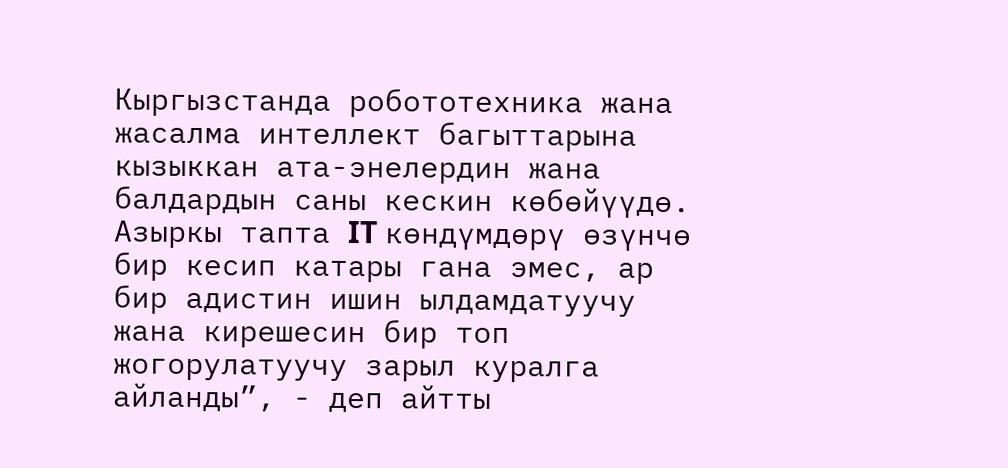Кыргызстанда робототехника жана жасалма интеллект багыттарына кызыккан ата-энелердин жана балдардын саны кескин көбөйүүдө. Азыркы тапта IT көндүмдөрү өзүнчө бир кесип катары гана эмес, ар бир адистин ишин ылдамдатуучу жана кирешесин бир топ жогорулатуучу зарыл куралга айланды”, - деп айтты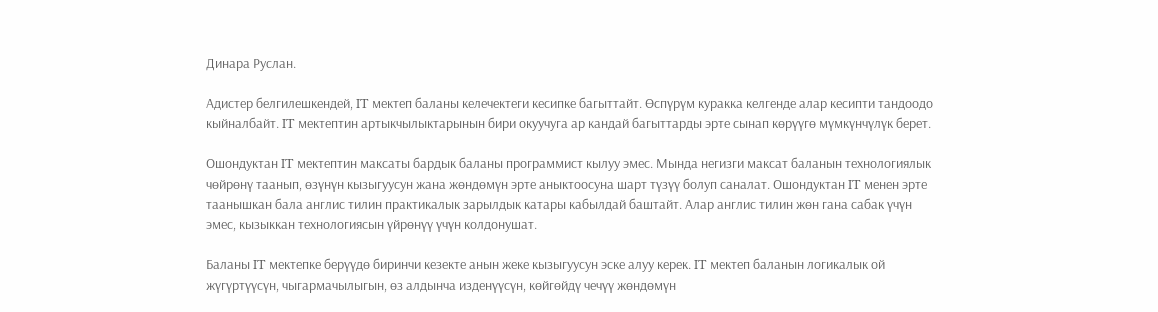Динара Руслан.

Адистер белгилешкендей, IT мектеп баланы келечектеги кесипке багыттайт. Өспүрүм куракка келгенде алар кесипти тандоодо кыйналбайт. IT мектептин артыкчылыктарынын бири окуучуга ар кандай багыттарды эрте сынап көрүүгө мүмкүнчүлүк берет.

Ошондуктан IT мектептин максаты бардык баланы программист кылуу эмес. Мында негизги максат баланын технологиялык чөйрөнү таанып, өзүнүн кызыгуусун жана жөндөмүн эрте аныктоосуна шарт түзүү болуп саналат. Ошондуктан IT менен эрте таанышкан бала англис тилин практикалык зарылдык катары кабылдай баштайт. Алар англис тилин жөн гана сабак үчүн эмес, кызыккан технологиясын үйрөнүү үчүн колдонушат.

Баланы IT мектепке берүүдө биринчи кезекте анын жеке кызыгуусун эске алуу керек. IT мектеп баланын логикалык ой жүгүртүүсүн, чыгармачылыгын, өз алдынча изденүүсүн, көйгөйдү чечүү жөндөмүн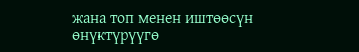жана топ менен иштөөсүн өнүктүрүүгө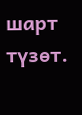шарт түзөт.